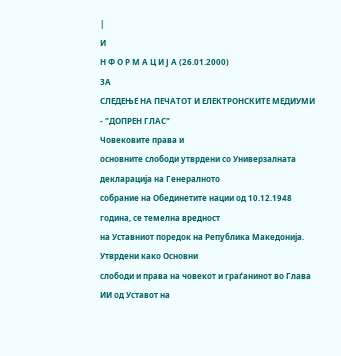|
И
Н Ф О Р М А Ц И Ј А (26.01.2000)
ЗА
СЛЕДЕЊЕ НА ПЕЧАТОТ И ЕЛЕКТРОНСКИТЕ МЕДИУМИ - "ДОПРЕН ГЛАС"
Човековите права и
основните слободи утврдени со Универзалната декларација на Генералното
собрание на Обединетите нации од 10.12.1948 година, се темелна вредност
на Уставниот поредок на Република Македонија. Утврдени како Основни
слободи и права на човекот и граѓанинот во Глава ИИ од Уставот на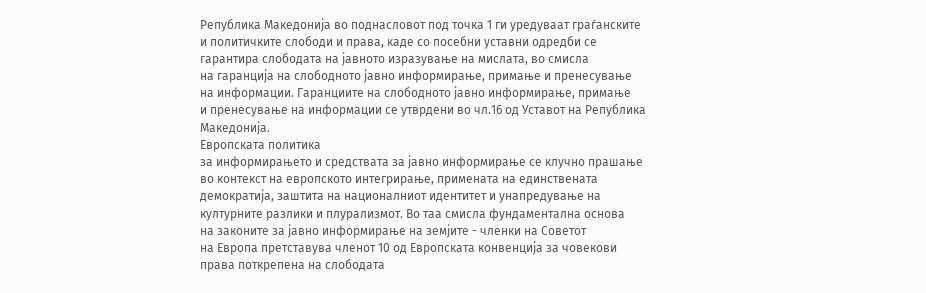Република Македонија во поднасловот под точка 1 ги уредуваат граѓанските
и политичките слободи и права, каде со посебни уставни одредби се
гарантира слободата на јавното изразување на мислата, во смисла
на гаранција на слободното јавно информирање, примање и пренесување
на информации. Гаранциите на слободното јавно информирање, примање
и пренесување на информации се утврдени во чл.16 од Уставот на Република
Македонија.
Европската политика
за информирањето и средствата за јавно информирање се клучно прашање
во контекст на европското интегрирање, примената на единствената
демократија, заштита на националниот идентитет и унапредување на
културните разлики и плурализмот. Во таа смисла фундаментална основа
на законите за јавно информирање на земјите - членки на Советот
на Европа претставува членот 10 од Европската конвенција за човекови
права поткрепена на слободата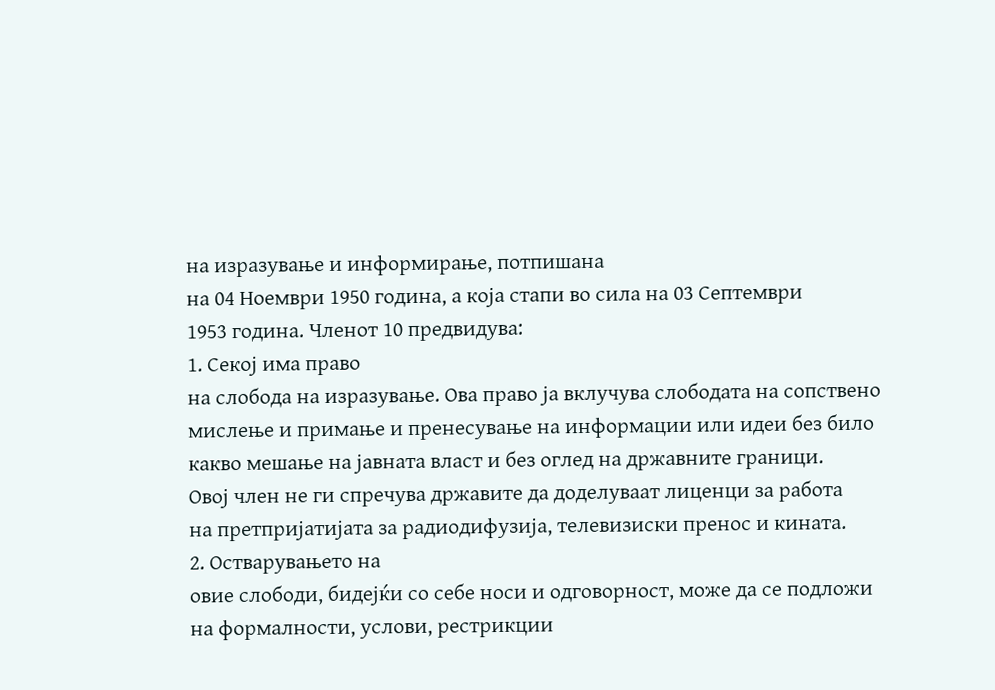на изразување и информирање, потпишана
на 04 Ноември 1950 година, а која стапи во сила на 03 Септември
1953 година. Членот 10 предвидува:
1. Секој има право
на слобода на изразување. Ова право ја вклучува слободата на сопствено
мислење и примање и пренесување на информации или идеи без било
какво мешање на јавната власт и без оглед на државните граници.
Овој член не ги спречува државите да доделуваат лиценци за работа
на претпријатијата за радиодифузија, телевизиски пренос и кината.
2. Остварувањето на
овие слободи, бидејќи со себе носи и одговорност, може да се подложи
на формалности, услови, рестрикции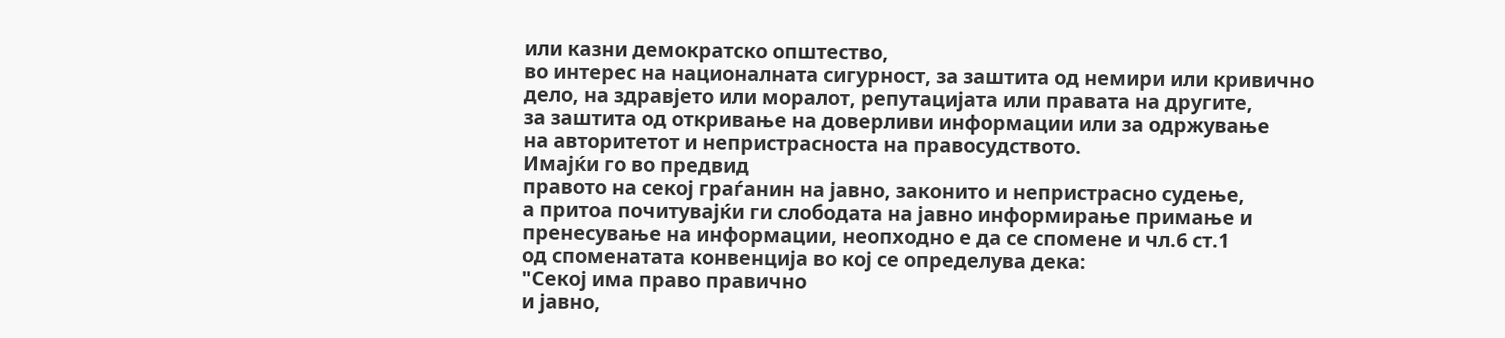или казни демократско општество,
во интерес на националната сигурност, за заштита од немири или кривично
дело, на здравјето или моралот, репутацијата или правата на другите,
за заштита од откривање на доверливи информации или за одржување
на авторитетот и непристрасноста на правосудството.
Имајќи го во предвид
правото на секој граѓанин на јавно, законито и непристрасно судење,
а притоа почитувајќи ги слободата на јавно информирање примање и
пренесување на информации, неопходно е да се спомене и чл.6 ст.1
од споменатата конвенција во кој се определува дека:
"Секој има право правично
и јавно,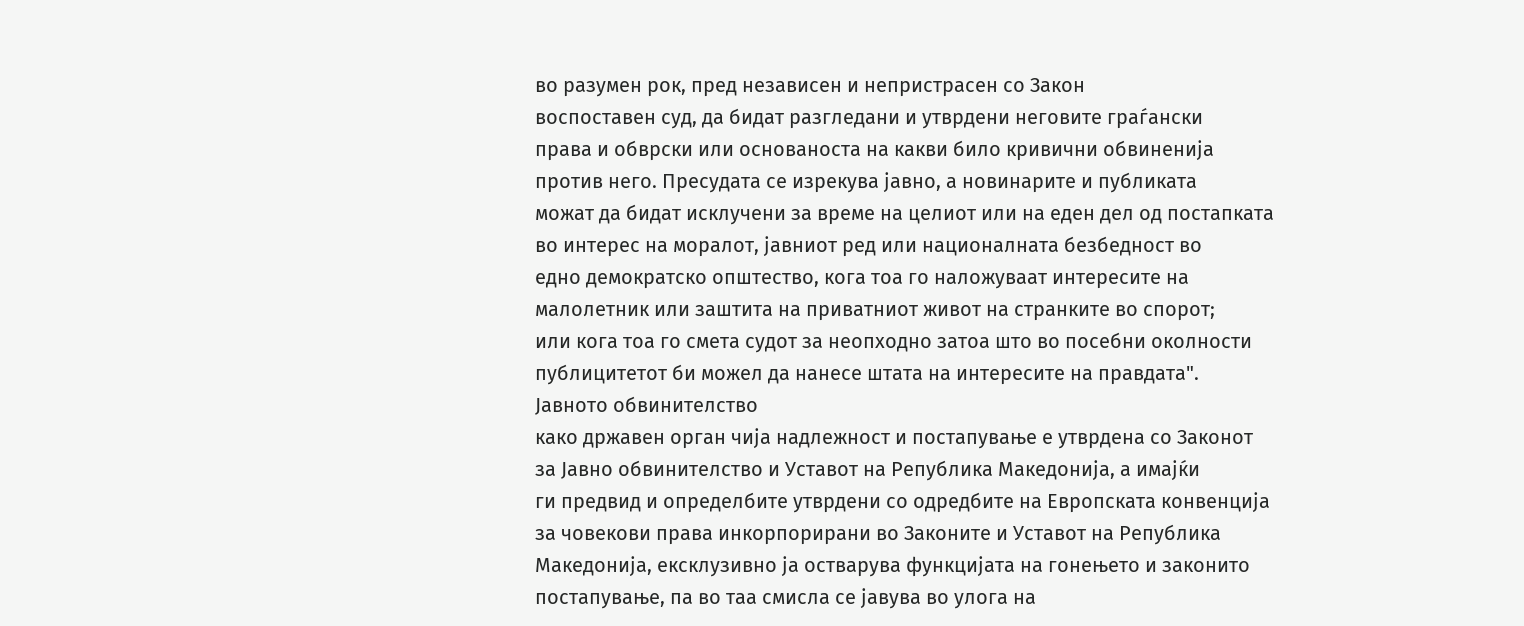во разумен рок, пред независен и непристрасен со Закон
воспоставен суд, да бидат разгледани и утврдени неговите граѓански
права и обврски или основаноста на какви било кривични обвиненија
против него. Пресудата се изрекува јавно, а новинарите и публиката
можат да бидат исклучени за време на целиот или на еден дел од постапката
во интерес на моралот, јавниот ред или националната безбедност во
едно демократско општество, кога тоа го наложуваат интересите на
малолетник или заштита на приватниот живот на странките во спорот;
или кога тоа го смета судот за неопходно затоа што во посебни околности
публицитетот би можел да нанесе штата на интересите на правдата".
Јавното обвинителство
како државен орган чија надлежност и постапување е утврдена со Законот
за Јавно обвинителство и Уставот на Република Македонија, а имајќи
ги предвид и определбите утврдени со одредбите на Европската конвенција
за човекови права инкорпорирани во Законите и Уставот на Република
Македонија, ексклузивно ја остварува функцијата на гонењето и законито
постапување, па во таа смисла се јавува во улога на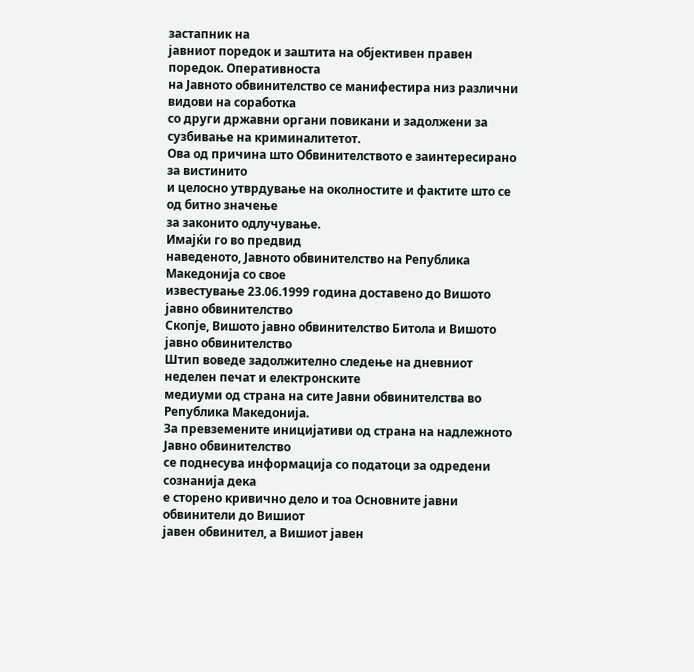застапник на
јавниот поредок и заштита на објективен правен поредок. Оперативноста
на Јавното обвинителство се манифестира низ различни видови на соработка
со други државни органи повикани и задолжени за сузбивање на криминалитетот.
Ова од причина што Обвинителството е заинтересирано за вистинито
и целосно утврдување на околностите и фактите што се од битно значење
за законито одлучување.
Имајќи го во предвид
наведеното, Јавното обвинителство на Република Македонија со свое
известување 23.06.1999 година доставено до Вишото јавно обвинителство
Скопје, Вишото јавно обвинителство Битола и Вишото јавно обвинителство
Штип воведе задолжително следење на дневниот неделен печат и електронските
медиуми од страна на сите Јавни обвинителства во Република Македонија.
За превземените иницијативи од страна на надлежното Јавно обвинителство
се поднесува информација со податоци за одредени сознанија дека
е сторено кривично дело и тоа Основните јавни обвинители до Вишиот
јавен обвинител, а Вишиот јавен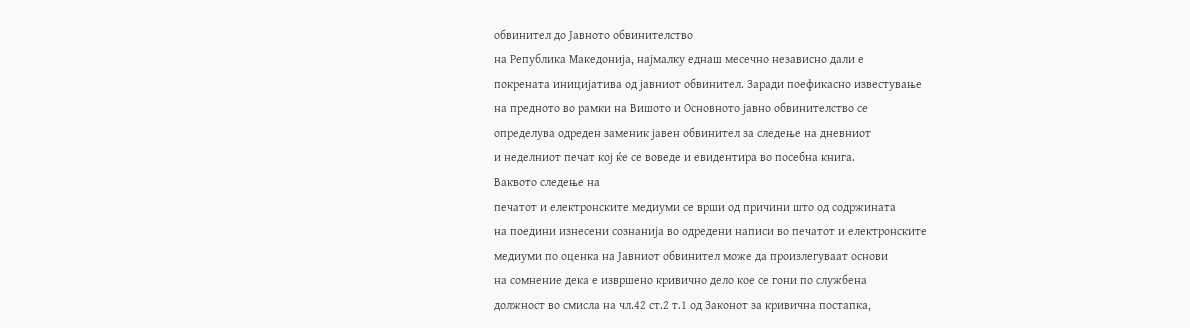обвинител до Јавното обвинителство
на Република Македонија, најмалку еднаш месечно независно дали е
покрената иницијатива од јавниот обвинител. Заради поефикасно известување
на предното во рамки на Вишото и Основното јавно обвинителство се
определува одреден заменик јавен обвинител за следење на дневниот
и неделниот печат кој ќе се воведе и евидентира во посебна книга.
Ваквото следење на
печатот и електронските медиуми се врши од причини што од содржината
на поедини изнесени сознанија во одредени написи во печатот и електронските
медиуми по оценка на Јавниот обвинител може да произлегуваат основи
на сомнение дека е извршено кривично дело кое се гони по службена
должност во смисла на чл.42 ст.2 т.1 од Законот за кривична постапка,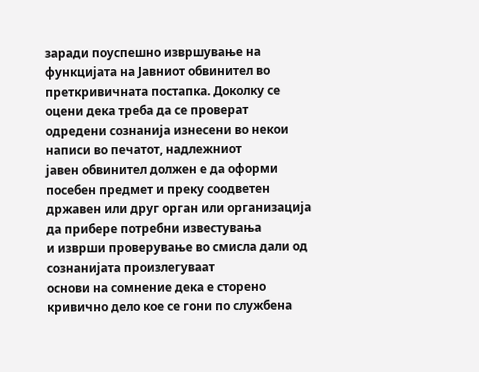заради поуспешно извршување на функцијата на Јавниот обвинител во
преткривичната постапка. Доколку се оцени дека треба да се проверат
одредени сознанија изнесени во некои написи во печатот, надлежниот
јавен обвинител должен е да оформи посебен предмет и преку соодветен
државен или друг орган или организација да прибере потребни известувања
и изврши проверување во смисла дали од сознанијата произлегуваат
основи на сомнение дека е сторено кривично дело кое се гони по службена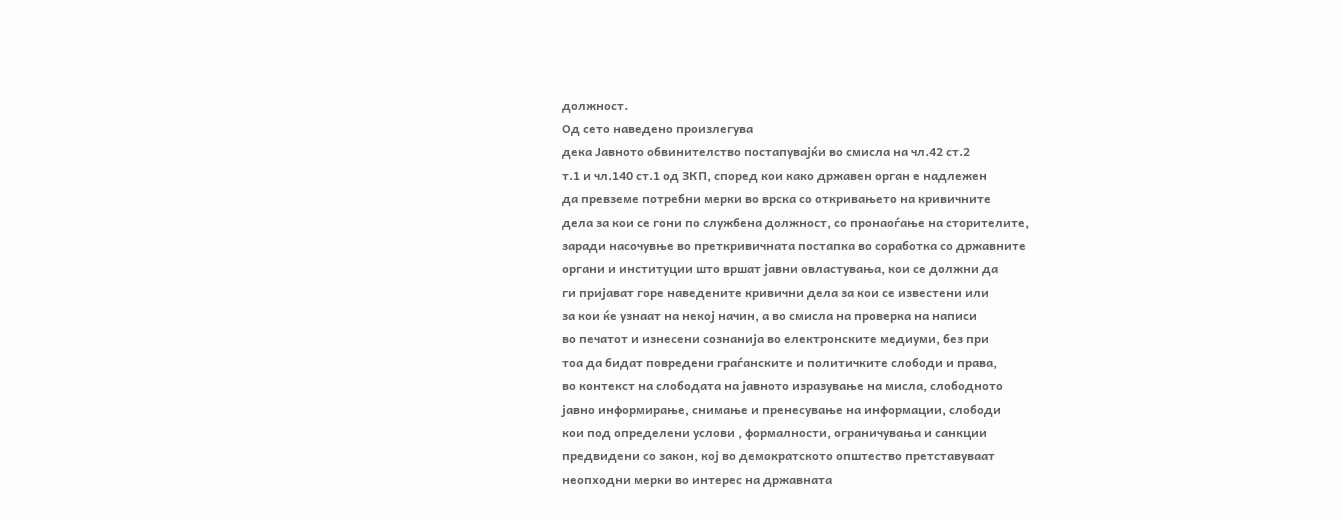должност.
Од сето наведено произлегува
дека Јавното обвинителство постапувајќи во смисла на чл.42 ст.2
т.1 и чл.140 ст.1 од ЗКП, според кои како државен орган е надлежен
да превземе потребни мерки во врска со откривањето на кривичните
дела за кои се гони по службена должност, со пронаоѓање на сторителите,
заради насочувње во преткривичната постапка во соработка со државните
органи и институции што вршат јавни овластувања, кои се должни да
ги пријават горе наведените кривични дела за кои се известени или
за кои ќе узнаат на некој начин, а во смисла на проверка на написи
во печатот и изнесени сознанија во електронските медиуми, без при
тоа да бидат повредени граѓанските и политичките слободи и права,
во контекст на слободата на јавното изразување на мисла, слободното
јавно информирање, снимање и пренесување на информации, слободи
кои под определени услови , формалности, ограничувања и санкции
предвидени со закон, кој во демократското општество претставуваат
неопходни мерки во интерес на државната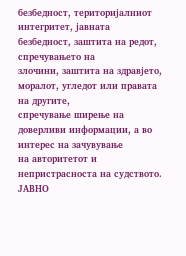безбедност, територијалниот
интегритет, јавната безбедност, заштита на редот, спречувањето на
злочини, заштита на здравјето, моралот, угледот или правата на другите,
спречување ширење на доверливи информации, а во интерес на зачувување
на авторитетот и непристрасноста на судството.
ЈАВНО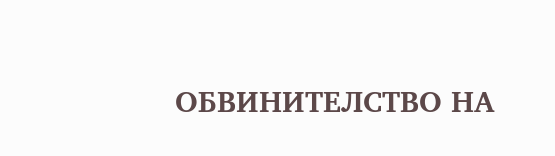ОБВИНИТЕЛСТВО НА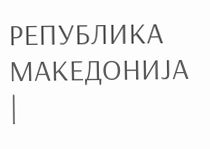РЕПУБЛИКА МАКЕДОНИЈА
|